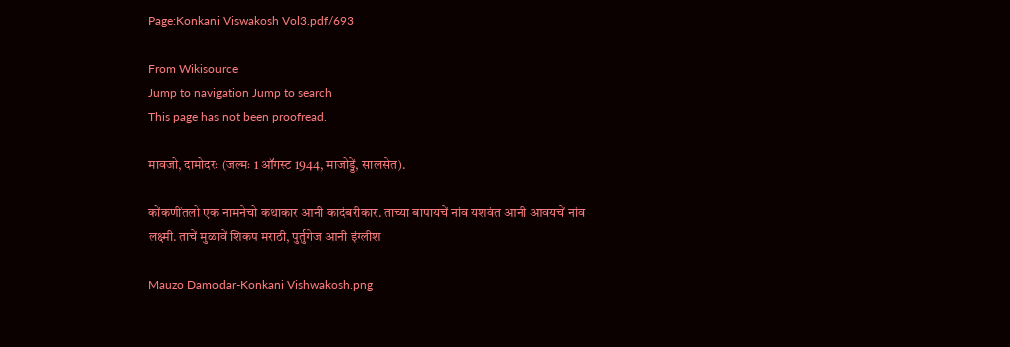Page:Konkani Viswakosh Vol3.pdf/693

From Wikisource
Jump to navigation Jump to search
This page has not been proofread.

मावजो, दामोदरः (जल्मः 1 ऑगस्ट 1944, माजोड्डें, सालसेत).

कोंकणींतलो एक नामनेचो कथाकार आनी कादंबरीकार. ताच्या बापायचें नांव यशवंत आनी आवयचें नांव लक्ष्मी. ताचें मुळावें शिकप मराठी, पुर्तुगेज आनी इंग्लीश

Mauzo Damodar-Konkani Vishwakosh.png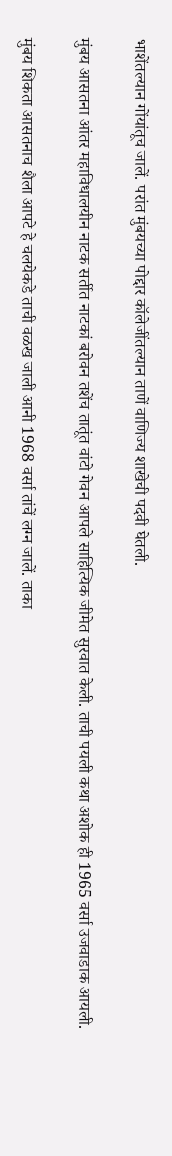भाशेंतल्यान गोंयांतूच जालें. परांत मुंबयच्या पोद्दार कॉलेजींतल्यान ताणें वाणिज्य शाखेची पदवी घेतली.

मुंबय आसतना आंतर महाविधालयीन नाटक सर्तीत नाटकां बरोवन तशेंच तातूंत वांटो गेवन आपले साहित्यिक जीमेत सुरवात केली. ताची पयली कथा अशोक ही 1965 वर्सा उजवाडाक आयली.

मुंबय शिकता आसतनाच शैला आपटे हे चलयेकडे ताची वळख जाली आनी 1968 वर्सा तांचें लग्न जालें. ताका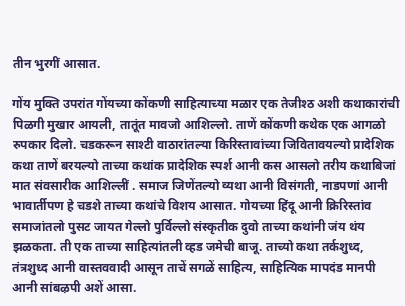तीन भुरगीं आसात.

गोंय मुक्ति उपरांत गोंयच्या कोंकणी साहित्याच्या मळार एक तेजीश्ठ अशी कथाकारांची पिळगी मुखार आयली, तातूंत मावजो आशिल्लो. ताणें कोंकणी कथेक एक आगळो रुपकार दिलो. चडकरून साश्टी वाठारांतल्या किरिस्तावांच्या जिवितावयल्यो प्रादेशिक कथा ताणें बरयल्यो ताच्या कथांक प्रादेशिक स्पर्श आनी कस आसलो तरीय कथाबिजां मात संवसारीक आशिल्लीं . समाज जिणेंतल्यो व्यथा आनी विसंगती, नाडपणां आनी भावार्तीपण हे चडशे ताच्या कथांचे विशय आसात. गोयच्या हिंदू आनी क्रिरिस्तांव समाजांतलो पुसट जायत गेल्लो पुर्विल्लो संस्कृतीक दुवो ताच्या कथांनी जंय थंय झळकता. ती एक ताच्या साहित्यांतली व्हड जमेची बाजू. ताच्यो कथा तर्कशुध्द, तंत्रशुध्द आनी वास्तववादी आसून ताचें सगळें साहित्य, साहित्यिक मापदंड मानपी आनी सांबऴपी अशें आसा.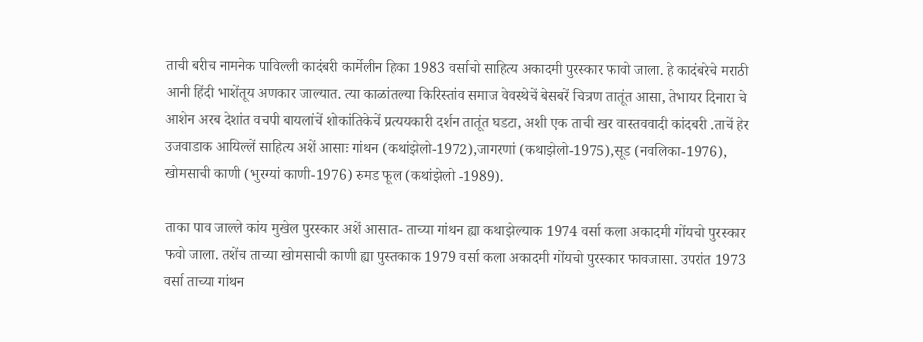ताची बरीच नामनेक पाविल्ली कादंबरी कार्मेलीन हिका 1983 वर्साचो साहित्य अकादमी पुरस्कार फावो जाला. हे कादंबरेचे मराठी आनी हिंदी भाशेंतूय अणकार जाल्यात. त्या काळांतल्या किरिस्तांव समाज वेवस्थेचें बेसबरें चित्रण तातूंत आसा, तेभायर दिनारा चे आशेन अरब देशांत वचपी बायलांचें शोकांतिकेचें प्रत्ययकारी दर्शन तातूंत घडटा, अशी एक ताची खर वास्तववादी कांदबरी .ताचें हेर उजवाडाक आयिल्लें साहित्य अशें आसाः गांथन (कथांझेलो-1972),जागरणां (कथाझेलो-1975),सूड (नवलिका-1976), खोमसाची काणी (भुरग्यां काणी-1976) रुमड फूल (कथांझेलो -1989).

ताका पाव जाल्ले कांय मुखेल पुरस्कार अशें आसात- ताच्या गांथन ह्या कथाझेल्याक 1974 वर्सा कला अकादमी गोंयचो पुरस्कार फवो जाला. तशेंच ताच्या खोमसाची काणी ह्या पुस्तकाक 1979 वर्सा कला अकादमी गोंयचो पुरस्कार फावजासा. उपरांत 1973 वर्सा ताच्या गांथन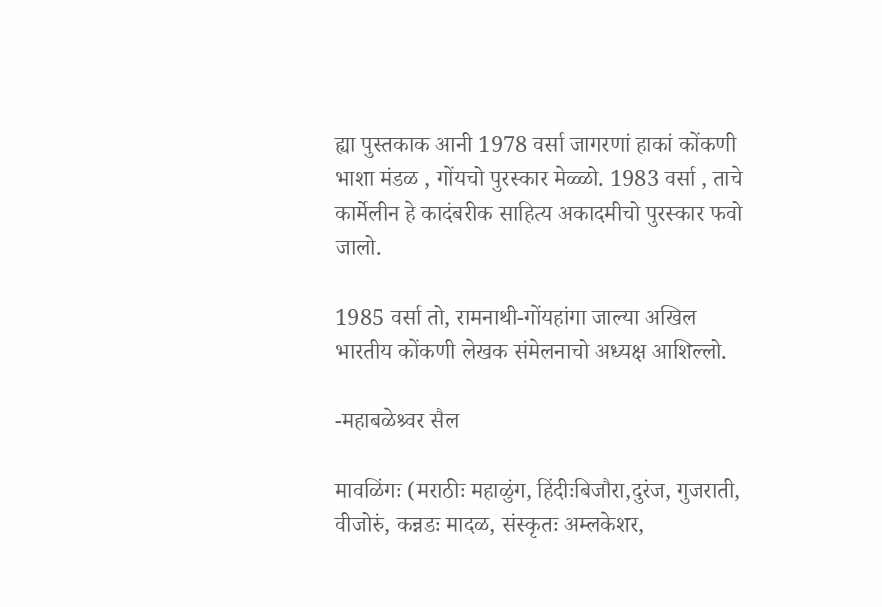ह्या पुस्तकाक आनी 1978 वर्सा जागरणां हाकां कोंकणी भाशा मंडळ , गोंयचो पुरस्कार मेळ्ळो. 1983 वर्सा , ताचे कार्मेलीन हे कादंबरीक साहित्य अकादमीचो पुरस्कार फवो जालो.

1985 वर्सा तो, रामनाथी-गोंयहांगा जाल्या अखिल भारतीय कोंकणी लेखक संमेलनाचो अध्यक्ष आशिल्लो.

-महाबळेश्र्वर सैल

मावळिंगः (मराठीः महाळुंग, हिंदीःबिजौरा,दुरंज, गुजराती, वीजोरुं, कन्नडः मादळ, संस्कृतः अम्लकेशर,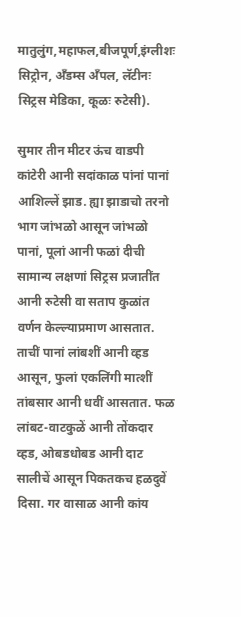मातुलुंग,महाफल,बीजपूर्ण,इंग्लीशः सिट्रोन, अँडम्स अँपल, लॅटीनः सिट्रस मेडिका, कूळः रुटेसी).

सुमार तीन मीटर ऊंच वाडपी कांटेरी आनी सदांकाळ पांनां पानां आशिल्लें झाड. ह्या झाडाचो तरनो भाग जांभळो आसून जांभळो पानां, पूलां आनी फळां दीची सामान्य लक्षणां सिट्रस प्रजातींत आनी रुटेसी वा सताप कुळांत वर्णन केल्ल्याप्रमाण आसतात. ताचीं पानां लांबशीं आनी व्हड आसून, फुलां एकलिंगी मात्शीं तांबसार आनी धवीं आसतात. फळ लांबट-वाटकुळें आनी तोंकदार व्हड, ओबडधोबड आनी दाट सालीचें आसून पिकतकच हळदुवें दिसा. गर वासाळ आनी कांय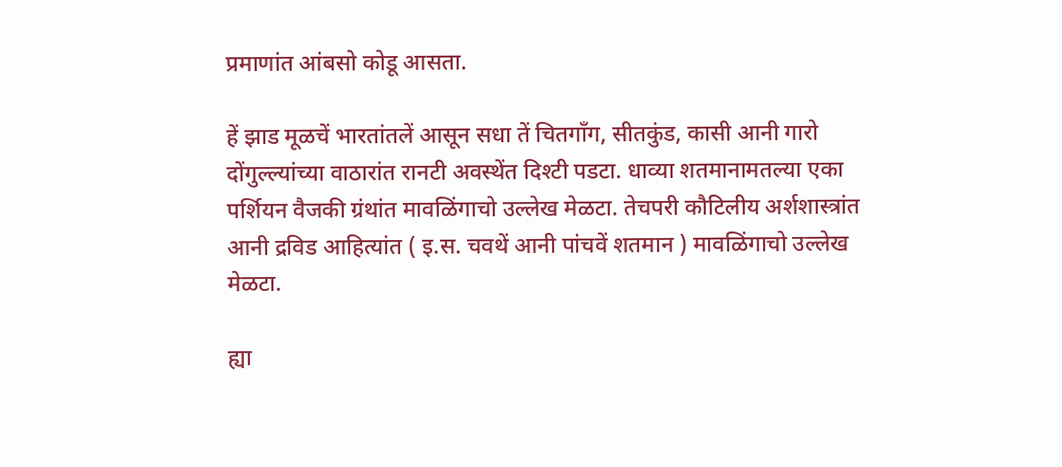प्रमाणांत आंबसो कोडू आसता.

हें झाड मूळचें भारतांतलें आसून सधा तें चितगाँग, सीतकुंड, कासी आनी गारो दोंगुल्ल्यांच्या वाठारांत रानटी अवस्थेंत दिश्टी पडटा. धाव्या शतमानामतल्या एका पर्शियन वैजकी ग्रंथांत मावळिंगाचो उल्लेख मेळटा. तेचपरी कौटिलीय अर्शशास्त्रांत आनी द्रविड आहित्यांत ( इ.स. चवथें आनी पांचवें शतमान ) मावळिंगाचो उल्लेख मेळटा.

ह्या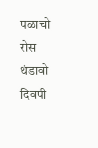पळाचो रोस थंडावो दिवपी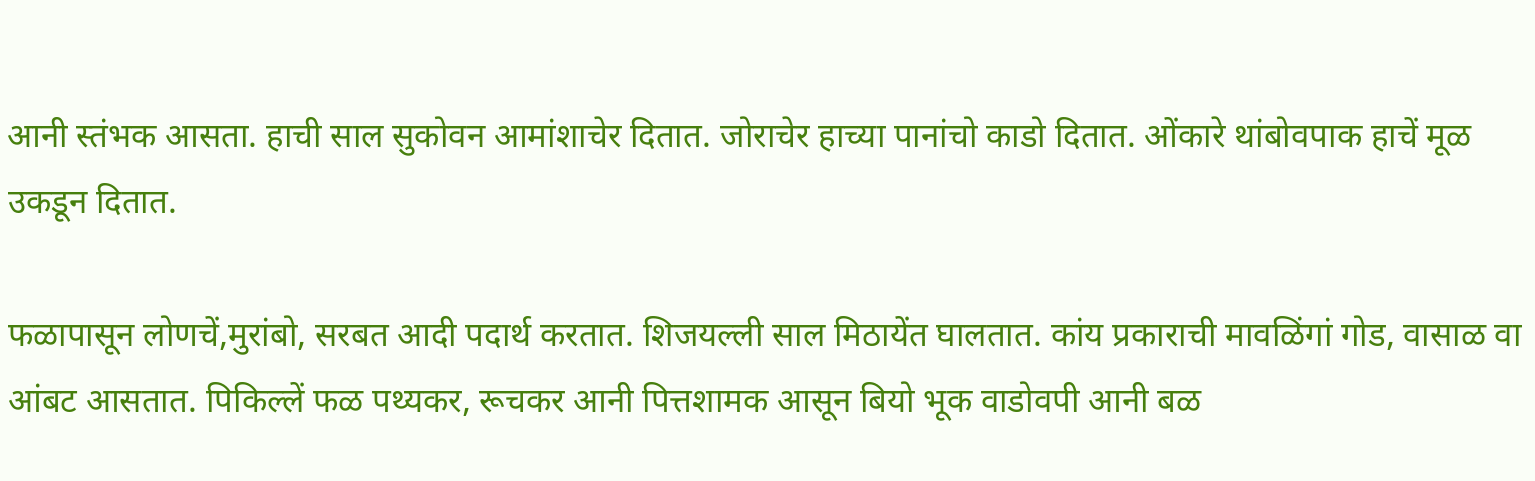आनी स्तंभक आसता. हाची साल सुकोवन आमांशाचेर दितात. जोराचेर हाच्या पानांचो काडो दितात. ओंकारे थांबोवपाक हाचें मूळ उकडून दितात.

फळापासून लोणचें,मुरांबो, सरबत आदी पदार्थ करतात. शिजयल्ली साल मिठायेंत घालतात. कांय प्रकाराची मावळिंगां गोड, वासाळ वा आंबट आसतात. पिकिल्लें फळ पथ्यकर, रूचकर आनी पित्तशामक आसून बियो भूक वाडोवपी आनी बळ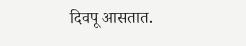दिवपू आसतात.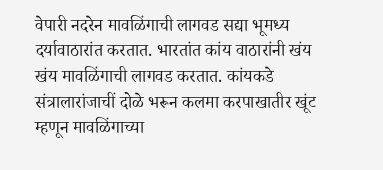वेपारी नदरेन मावळिंगाची लागवड सद्या भूमध्य दर्यावाठारांत करतात. भारतांत कांय वाठारांनी खंय खंय मावळिंगाची लागवड करतात. कांयकडे संत्रालारांजाचीं दोळे भरून कलमा करपाखातीर खूंट म्हणून मावळिंगाच्या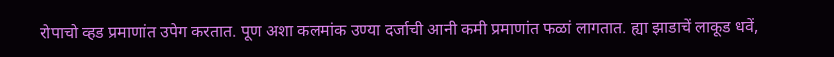रोपाचो व्हड प्रमाणांत उपेग करतात. पूण अशा कलमांक उण्या दर्जाची आनी कमी प्रमाणांत फळां लागतात. ह्या झाडाचें लाकूड धवें,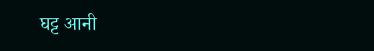घट्ट आनी